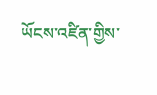ཡོངས་འཛིན་གྱིས་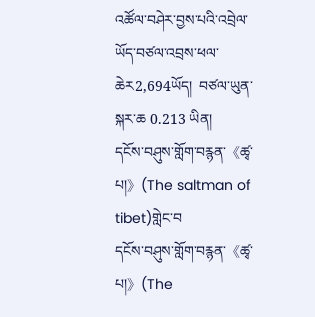འཚོལ་བཤེར་བྱས་པའི་འབྲེལ་ཡོད་བཙལ་འབྲས་ཕལ་ཆེར2,694ཡོད།  བཙལ་ཡུན་སྐར་ཆ 0.213 ཡིན།
དངོས་བཤུས་གློག་བརྙན་《ཚྭ་པ།》(The saltman of tibet)གླེང་བ
དངོས་བཤུས་གློག་བརྙན་《ཚྭ་པ།》(The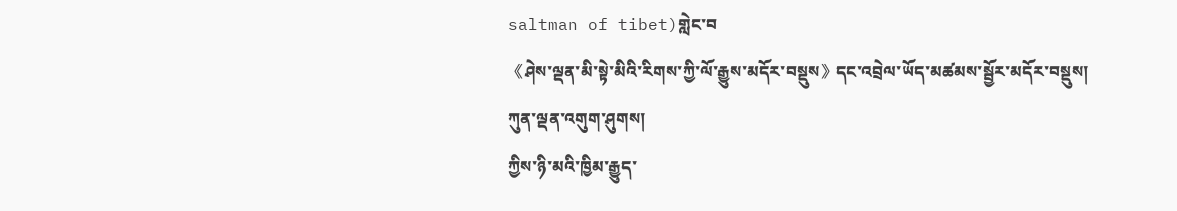saltman of tibet)གླེང་བ
《ཤེས་ལྡན་མི་སྟེ་མིའི་རིགས་ཀྱི་ལོ་རྒྱུས་མདོར་བསྡུས》དང་འབྲེལ་ཡོད་མཚམས་སྦྱོར་མདོར་བསྡུས།
ཀུན་ལྡན་འགུག་ཤུགས།
ཀྱིས་ཉི་མའི་ཁྱིམ་རྒྱུད་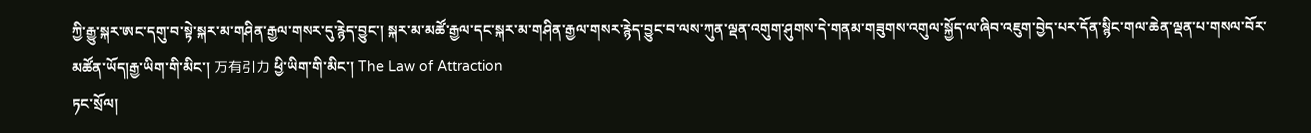ཀྱི་རྒྱུ་སྐར་ཨང་དགུ་བ་སྟེ་སྐར་མ་གཤིན་རྒྱལ་གསར་དུ་རྙེད་བྱུང་། སྐར་མ་མཚོ་རྒྱལ་དང་སྐར་མ་གཤིན་རྒྱལ་གསར་རྙེད་བྱུང་བ་ལས་ཀུན་ལྡན་འགུག་ཤུགས་དེ་གནམ་གཟུགས་འགུལ་སྐྱོད་ལ་ཞིབ་འཇུག་བྱེད་པར་དོན་སྙིང་གལ་ཆེན་ལྡན་པ་གསལ་བོར་མཚོན་ཡོད།རྒྱ་ཡིག་གི་མིང་། 万有引力 ཕྱི་ཡིག་གི་མིང་། The Law of Attraction
ཏང་སྲོལ།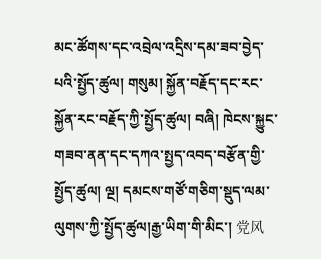མང་ཚོགས་དང་འབྲེལ་འདྲིས་དམ་ཟབ་བྱེད་པའི་སྤྱོད་ཚུལ། གསུམ། སྐྱོན་བརྗོད་དང་རང་སྐྱོན་རང་བརྗོད་ཀྱི་སྤྱོད་ཚུལ། བཞི། ཁེངས་སྐྱུང་གཟབ་ནན་དང་དཀའ་སྤྱད་འབད་བརྩོན་གྱི་སྤྱོད་ཚུལ། ལྔ། དམངས་གཙོ་གཅིག་སྡུད་ལམ་ལུགས་ཀྱི་སྤྱོད་ཚུལ།རྒྱ་ཡིག་གི་མིང་། 党风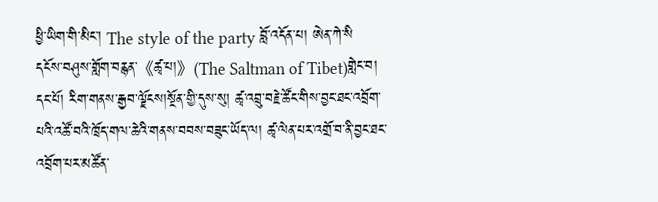ཕྱི་ཡིག་གི་མིང་། The style of the party བློ་འདོན་པ། ཨེན་ཀེ་སི
དངོས་བཤུས་གློག་བརྙན་《ཚྭ་པ།》(The Saltman of Tibet)གླེང་བ།
དང་པོ། རིག་གནས་རྒྱབ་ལྗོངས།སྔོན་གྱི་དུས་སུ། ཚྭ་འབྲུ་བརྗེ་ཚོང་གིས་བྱང་ཐང་འབྲོག་པའི་འཚོ་བའི་ཁྲོད་གལ་ཆེའི་གནས་བབས་བཟུང་ཡོད་ལ། ཚྭ་ལེན་པར་འགྲོ་བ་ནི་བྱང་ཐང་འབྲོག་པར་མཚོན་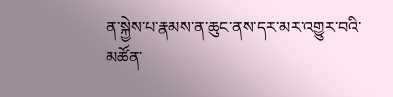ན་སྐྱེས་པ་རྣམས་ན་ཆུང་ནས་དར་མར་འགྱུར་བའི་མཚོན་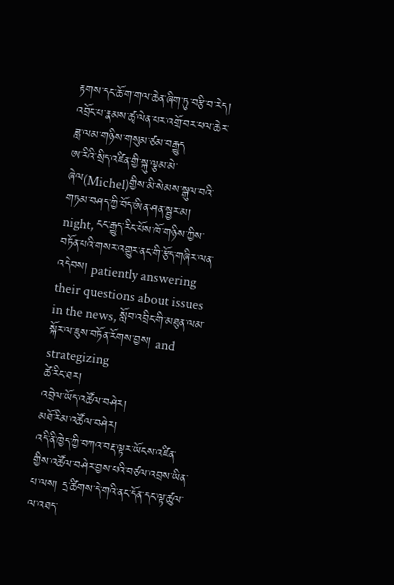རྟགས་དང་ཆོ་ག་གལ་ཆེན་ཞིག་ཏུ་བརྩི་བ་རེད། འབྲོང་པ་རྣམས་ཚྭ་ལེན་པར་འགྲོ་བར་ཕལ་ཆེར་ཟླ་ལམ་གཉིས་གསུམ་ཙམ་བརྒྱུད
ཨ་རིའི་སྲིད་འཛིན་གྱི་སྐུ་ལྕམ་མེ་ཞེལ(Michel)གྱིས་མི་སེམས་སྒུལ་བའི་གཏམ་བཤད་ཀྱི་བོད་ཨིན་ཤན་སྦྱར་མ།
night, ངང་རྒྱུད་རིང་པོས་ཁོ་གཉིས་ཀྱིས་བཏོན་པའི་གསར་འགྱུར་ནང་གི་རྩོད་གཞིར་ལན་འདེབས། patiently answering their questions about issues in the news, སློབ་འབྲིང་གི་མཐུན་ལམ་སྐོར་ལ་ཇུས་བཏོན་རོགས་བྱས། and strategizing
ཚེ་རིང་ཐར།
འབྲེལ་ཡོད་འཚོལ་བཤེར།
མཐོ་རིམ་འཚོལ་བཤེར།
འདི་ནི་ཁྱེད་ཀྱི་བཀའ་བརྡ་ལྟར་ཡོངས་འཛིན་གྱིས་འཚོལ་བཤེར་བྱས་པའི་བཙལ་འབྲས་ཡིན་པ་ལས། དྲ་ཚིགས་དེ་གའི་ནང་དོན་དང་ལྟ་ཚུལ་ལ་འཐད་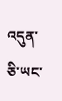འདུན་ཅི་ཡང་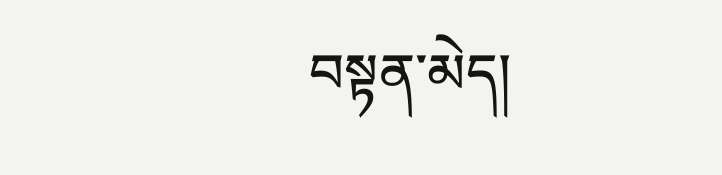བསྟན་མེད།